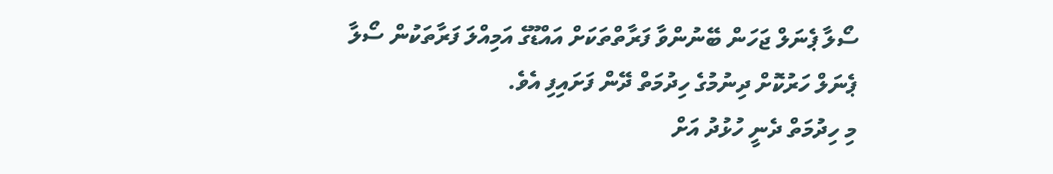ސޯލާ ޕެނަލް ޖަހަން ބޭނުންވާ ފަރާތްތަކަށް އައްޑޫގެ އަމިއްލަ ފަރާތަކުން ސޯލާ ޕެނަލް ހަރުކޮށް ދިނުމުގެ ހިދުމަތް ދޭން ފަށައިފި އެވެ.
މި ހިދުމަތް ދެނީ ހުޅުދު އަށް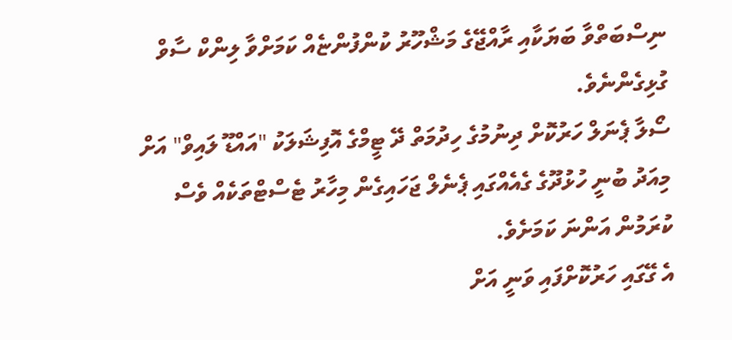ނިސްބަތްވާ ބަޔަކާއި ރާއްޖޭގެ މަޝްހޫރު ކުންފުންޏެއް ކަމަށްވާ ލިންކް ސާވް ގުޅިގެންނެވެ.
ސޯލާ ޕެނަލް ހަރުކޮށް ދިނުމުގެ ހިދުމަތް ދޭ ޓީމްގެ އޮފިޝަލަކު "އައްޑޫ ލައިވް" އަށް މިއަދު ބުނީ ހުޅުދޫގެ ގެއެއްގައި ޕެނެލް ޖަހައިގެން މިހާރު ޓެސްޓްތަކެއް ވެސް ކުރަމުން އަންނަ ކަމަށެވެ.
އެ ގޭގައި ހަރުކޮށްފައި ވަނީ އަށް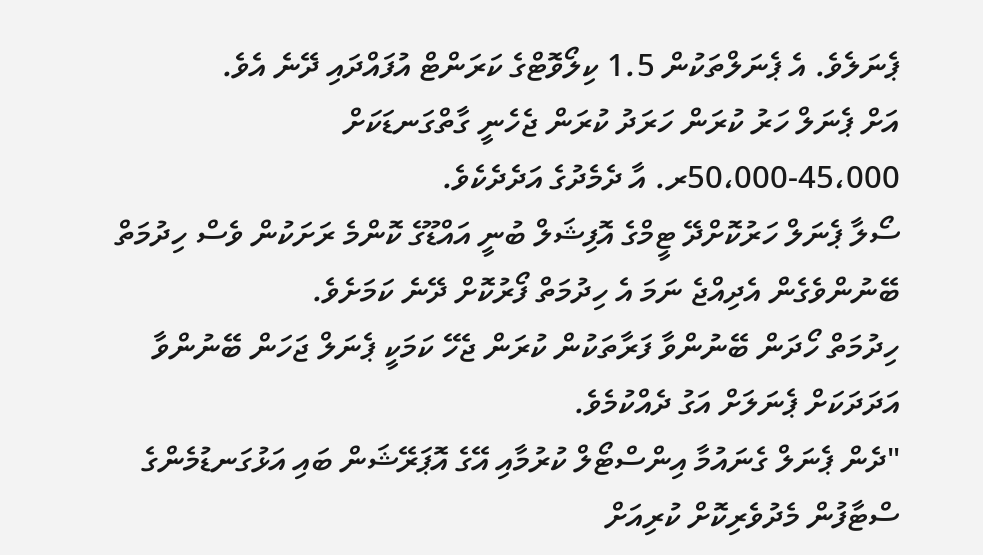ޕެނަލެވެ. އެ ޕެނަލްތަކުން 1.5 ކިލޯވޮޓްގެ ކަރަންޓް އުފައްދައި ދޭނެ އެވެ.
އަށް ޕެނަލް ހަރު ކުރަން ހަރަދު ކުރަން ޖެހެނީ ގާތްގަނޑަކަށް 45،000-50،000ރ. އާ ދެމެދުގެ އަދެދެކެވެ.
ސޯލާ ޕެނަލް ހަރުކޮށްދޭ ޓީމްގެ އޮފިޝަލް ބުނީ އައްޑޫގެ ކޮންމެ ރަށަކުން ވެސް ހިދުމަތް ބޭނުންވެގެން އެދިއްޖެ ނަމަ އެ ހިދުމަތް ފޯރުކޮށް ދޭނެ ކަމަށެވެ.
ހިދުމަތް ހޯދަން ބޭނުންވާ ފަރާތަކުން ކުރަން ޖެހޭ ކަމަކީ ޕެނަލް ޖަހަން ބޭނުންވާ އަދަދަކަށް ޕެނަލަށް އަގު ދެއްކުމެވެ.
"ދެން ޕެނަލް ގެނައުމާ އިންސްޓޯލް ކުރުމާއި އޭގެ އޮޕަރޭޝަން ބައި އަޅުގަނޑުމެންގެ ސްޓާފުން މެދުވެރިކޮށް ކުރިއަށް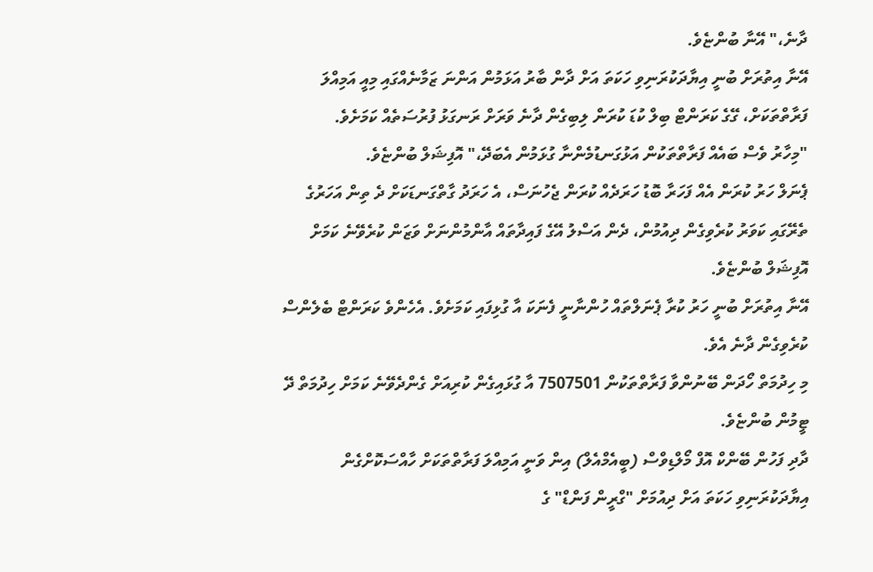ދާނެ،" އޭނާ ބުންޏެވެ.
އޭނާ އިތުރަށް ބުނީ އިޔާދަކުރަނިވި ހަކަތަ އަށް ދާން ބާރު އަޅަމުން އަންނަ ޒަމާނެއްގައި މިއީ އަމިއްލަ ފަރާތްތަކަށް، ގޭގެ ކަރަންޓް ބިލް ކުޑަ ކުރަން ލިބިގެން ދާނެ ވަރަށް ރަނގަޅު ފުރުސަތެއް ކަމަށެވެ.
"މިހާރު ވެސް ބައެއް ފަރާތްތަކުން އަޅުގަނޑުމެންނާ ގުޅަމުން އެބަދޭ،" އޮފިޝަލް ބުންޏެވެ.
ޕެނަލް ހަރު ކުރަން އެއް ފަހަރާ ބޮޑު ހަރަދެއް ކުރަން ޖެހުނަސް، އެ ހަރަދު ގާތްގަނޑަކަށް ދެ ތިން އަހަރުގެ ތެރޭގައި ކަވަރު ކުރެވިގެން ދިއުމުން، ދެން އަސްލު އޭގެ ފައިދާތައް އާންމުންނަށް ވަޒަން ކުރެވޭނެ ކަމަށް އޮފިޝަލް ބުންޏެވެ.
އޭނާ އިތުރަށް ބުނީ ހަރު ކުރާ ޕެނަލްތައް ހުންނާނީ ފެނަކަ އާ ގުޅިފައި ކަމަށެވެ. އެހެންވެ ކަރަންޓް ބެލެންސް ކުރެވިގެން ދާނެ އެވެ.
މި ހިދުމަތް ހޯދަން ބޭނުންވާ ފަރާތްތަކުން 7507501 އާ ގުޅައިގެން ކުރިއަށް ގެންދެވޭނެ ކަމަށް ހިދުމަތް ދޭ ޓީމުން ބުންޏެވެ.
ދާދި ފަހުން ބޭންކް އޮފް މޯލްޑިވްސް (ބީއެމްއެލް) އިން ވަނީ އަމިއްލަ ފަރާތްތަކަށް ހާއްސަކޮށްގެން އިޔާދަކުރަނިވި ހަކަތަ އަށް ދިއުމަށް "ގްރީން ފަންޑް" ގެ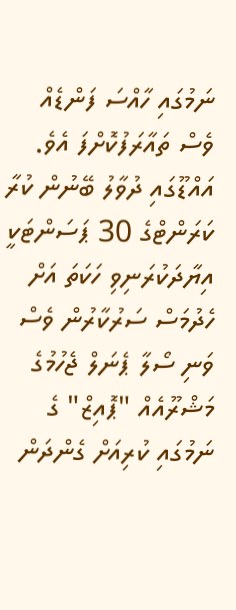ނަމުގައި ހާއްސަ ފަންޑެއް ވެސް ތައާރަފުކޮށްފަ އެވެ.
އައްޑޫގައި ދުވާލު ބޭނުން ކުރާ ކަރަންޓްގެ 30 ޕަސަންޓަކީ އިޔާދަކުރަނިވި ހަކަތަ އަށް ހެދުމަސް ސަރުކާރުން ވެސް ވަނި ސޯލާ ޕެނަލް ޖެހުމުގެ މަޝްރޫއެއް "ޕޮއިޒް" ގެ ނަމުގައި ކުރިއަށް ގެންދަން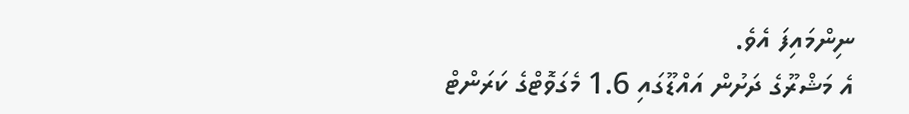ނިންމައިފަ އެވެ.
އެ މަޝްރޫގެ ދަށުން އައްޑޫގައި 1.6 މެގަވޮޓްގެ ކަރަންޓް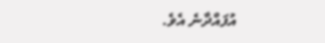އުފައްދާނެ އެވެ.